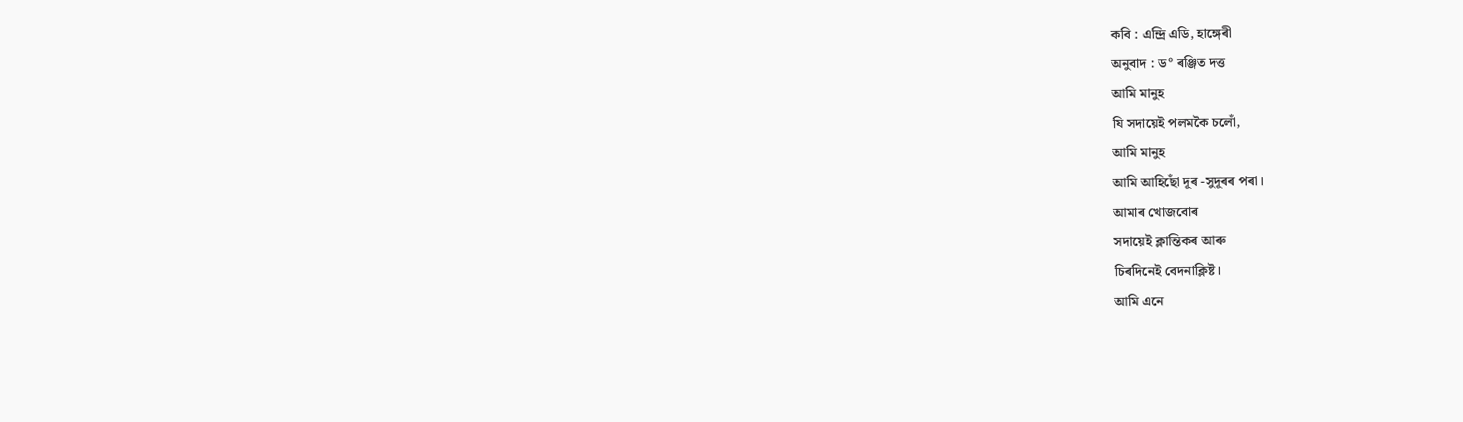কবি : এন্দ্ৰি এডি, হাঙ্গেৰী
অনুবাদ : ড° ৰঞ্জিত দত্ত
আমি মানুহ
যি সদায়েই পলমকৈ চলোঁ,
আমি মানুহ
আমি আহিছোঁ দূৰ -সুদূৰৰ পৰা।
আমাৰ খোজবোৰ
সদায়েই ক্লান্তিকৰ আৰু
চিৰদিনেই বেদনাক্লিষ্ট।
আমি এনে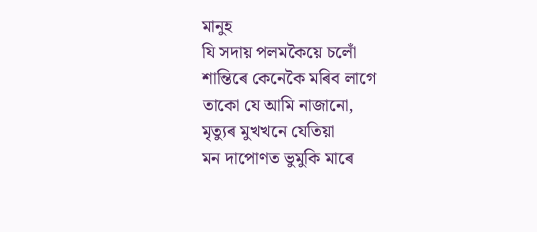মানুহ
যি সদায় পলমকৈয়ে চলোঁ
শান্তিৰে কেনেকৈ মৰিব লাগে
তাকো যে আমি নাজানো,
মৃত্যুৰ মুখখনে যেতিয়া
মন দাপোণত ভুমুকি মাৰে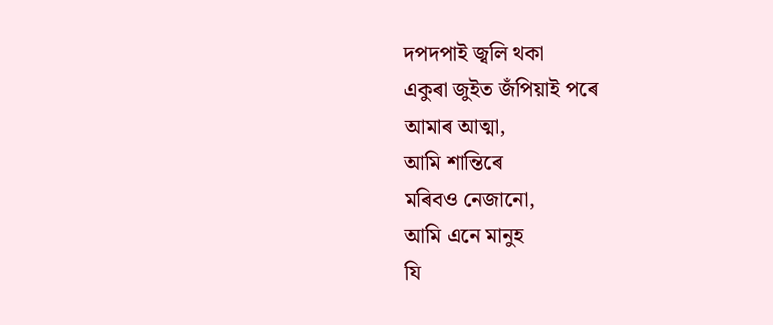দপদপাই জ্বলি থকা
একুৰা জুইত জঁপিয়াই পৰে
আমাৰ আত্মা,
আমি শান্তিৰে
মৰিবও নেজানো,
আমি এনে মানুহ
যি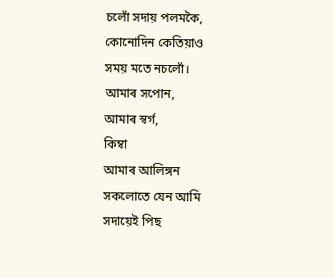চলোঁ সদায় পলমকৈ,
কোনোদিন কেতিয়াও
সময় মতে নচলোঁ।
আমাৰ সপোন,
আমাৰ স্বৰ্গ,
কিম্বা
আমাৰ আলিঙ্গন
সকলোতে যেন আমি
সদায়েই পিছ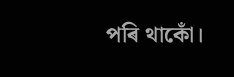পৰি থাকোঁ।